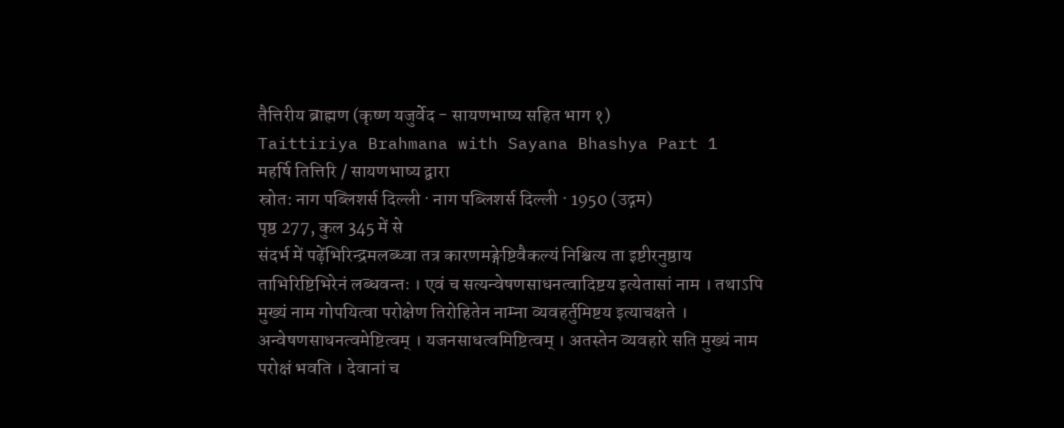तैत्तिरीय ब्राह्मण (कृष्ण यजुर्वेद - सायणभाष्य सहित भाग १)
Taittiriya Brahmana with Sayana Bhashya Part 1
महर्षि तित्तिरि / सायणभाष्य द्वारा
स्रोत: नाग पब्लिशर्स दिल्ली · नाग पब्लिशर्स दिल्ली · 1950 (उद्गम)
पृष्ठ 277, कुल 345 में से
संदर्भ में पढ़ेंभिरिन्द्रमलब्ध्वा तत्र कारणमङ्गेष्टिवैकल्यं निश्चित्य ता इष्टीरनुष्ठाय ताभिरिष्टिभिरेनं लब्धवन्तः । एवं च सत्यन्वेषणसाधनत्वादिष्टय इत्येतासां नाम । तथाऽपि मुख्यं नाम गोपयित्वा परोक्षेण तिरोहितेन नाम्ना व्यवहर्तुमिष्टय इत्याचक्षते । अन्वेषणसाधनत्वमेष्टित्वम् । यजनसाधत्वमिष्टित्वम् । अतस्तेन व्यवहारे सति मुख्यं नाम परोक्षं भवति । देवानां च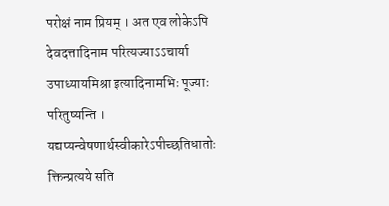परोक्षं नाम प्रियम् । अत एव लोकेऽपि देवदत्तादिनाम परित्यज्याऽऽचार्या उपाध्यायमिश्रा इत्यादिनामभिः पूज्याः परितुष्यन्ति । यद्यप्यन्वेषणार्थस्वीकारेऽपीच्छतिधातोः क्तिन्प्रत्यये सति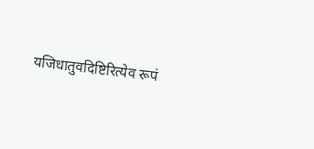यजिधातुवदिष्टिरित्येव रूपं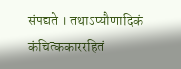संपद्यते । तथाऽप्यौणादिकं कंचित्ककाररहितं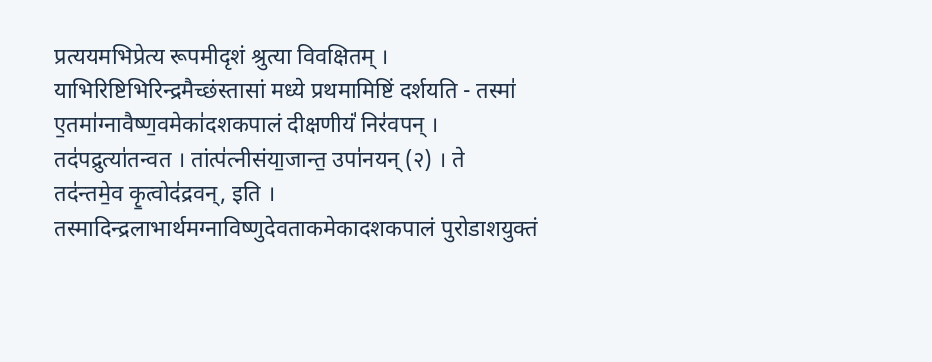प्रत्ययमभिप्रेत्य रूपमीदृशं श्रुत्या विवक्षितम् । याभिरिष्टिभिरिन्द्रमैच्छंस्तासां मध्ये प्रथमामिष्टिं दर्शयति - तस्मा॑ ए॒तमा॑ग्नावैष्ण॒वमेका॑दशकपालं दीक्षणीयं॑ निर॑वपन् । तद॑पद्रुत्या॑तन्वत । तांत्प॑त्नीसंया॒जान्त॒ उपा॑नयन् (२) । ते तद॑न्तमे॒व कृ॒त्वोद॑द्रवन्, इति । तस्मादिन्द्रलाभार्थमग्नाविष्णुदेवताकमेकादशकपालं पुरोडाशयुक्तं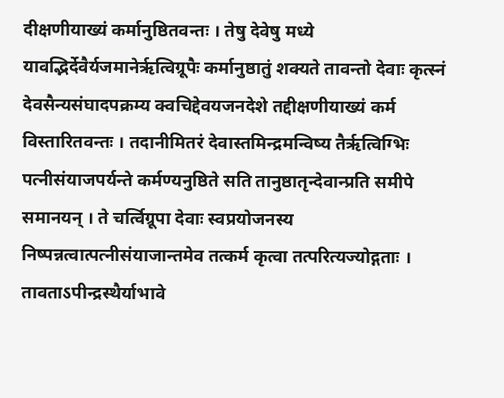दीक्षणीयाख्यं कर्मानुष्ठितवन्तः । तेषु देवेषु मध्ये यावद्भिर्देवैर्यजमानेर्ऋत्विग्रूपैः कर्मानुष्ठातुं शक्यते तावन्तो देवाः कृत्स्नं देवसैन्यसंघादपक्रम्य क्वचिद्देवयजनदेशे तद्दीक्षणीयाख्यं कर्म विस्तारितवन्तः । तदानीमितरं देवास्तमिन्द्रमन्विष्य तैर्ऋत्विग्भिः पत्नीसंयाजपर्यन्ते कर्मण्यनुष्ठिते सति तानुष्ठातृन्देवान्प्रति समीपे समानयन् । ते चर्त्विग्रूपा देवाः स्वप्रयोजनस्य निष्पन्नत्वात्पत्नीसंयाजान्तमेव तत्कर्म कृत्वा तत्परित्यज्योद्गताः । तावताऽपीन्द्रस्थैर्याभावे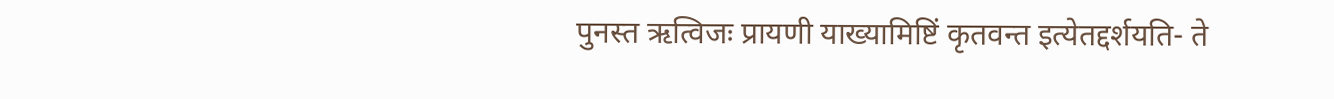पुनस्त ऋत्विजः प्रायणी याख्यामिष्टिं कृतवन्त इत्येतद्दर्शयति- ते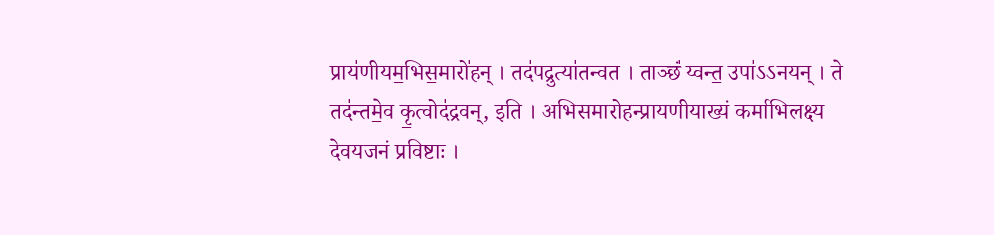प्राय॑णीयम॒भिस॒मारो॑हन् । तद॑पद्रुत्या॑तन्वत । ताञ्छं॑ य्वन्त॒ उपा॑ऽऽनयन् । ते तद॑न्तमे॒व कृ॒त्वोद॑द्रवन्, इति । अभिसमारोहन्प्रायणीयाख्यं कर्माभिलक्ष्य देवयजनं प्रविष्टाः ।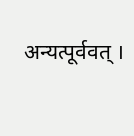अन्यत्पूर्ववत् ।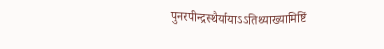पुनरपीन्द्रस्थैर्यायाऽऽतिथ्याख्यामिष्टिं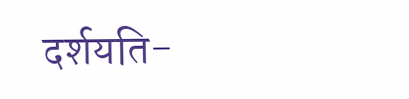दर्शयति-